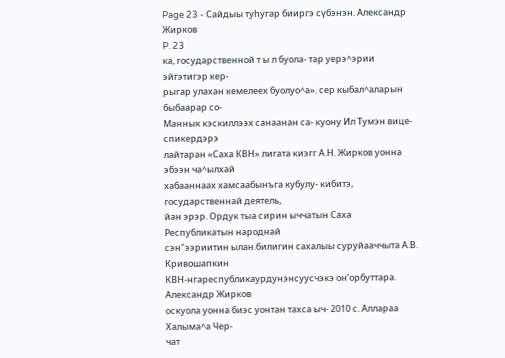Page 23 - Сайдыы туһугар бииргэ сүбэнэн. Александр Жирков
P. 23
ка, государственной т ы л буола- тар уерэ^эрии эйгэтигэр кер-
рыгар улахан кемелеех буолуо^а». сер кыбал^аларын быбаарар со-
Маннык кэскиллээх санаанан са- куону Ил Тумэн вице-спикердэрэ
лайтаран «Саха КВН» лигата киэгг А.Н. Жирков уонна эбээн ча^ылхай
хабааннаах хамсаабынъга кубулу- кибитэ, государственнай деятель,
йан эрэр. Ордук тыа сирин ыччатын Саха Республикатын народнай
сэн"ээриитин ылан.билигин сахалыы суруйааччыта А.В. Кривошапкин
КВН-нгареспубликаурдунэнсуусчэкэ он’орбуттара. Александр Жирков
оскуола уонна биэс уонтан тахса ыч- 2010 с. Аллараа Халыма^а Чер-
чат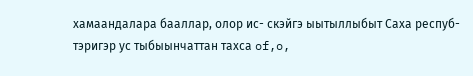хамаандалара бааллар, олор ис- скэйгэ ыытыллыбыт Саха респуб-
тэригэр ус тыбыынчаттан тахса of,o,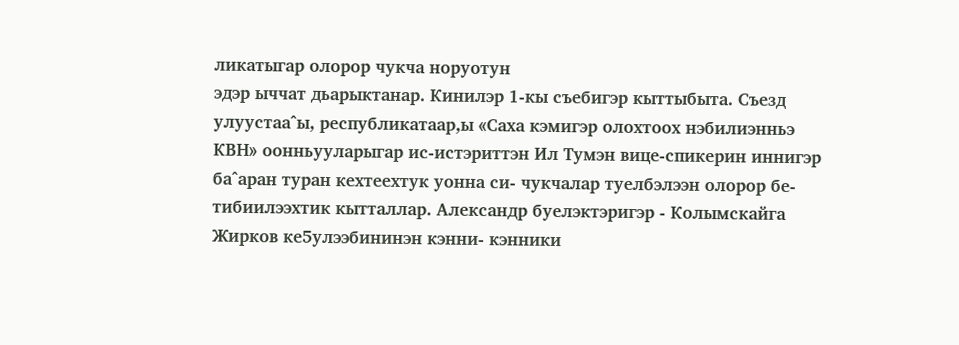ликатыгар олорор чукча норуотун
эдэр ыччат дьарыктанар. Кинилэр 1-кы съебигэр кыттыбыта. Съезд
улуустаа^ы, республикатаар,ы «Саха кэмигэр олохтоох нэбилиэнньэ
КВН» оонньууларыгар ис-истэриттэн Ил Тумэн вице-спикерин иннигэр
ба^аран туран кехтеехтук уонна си- чукчалар туелбэлээн олорор бе-
тибиилээхтик кытталлар. Александр буелэктэригэр - Колымскайга
Жирков ке5улээбининэн кэнни- кэнники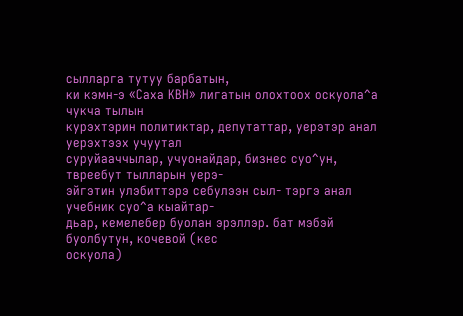сылларга тутуу барбатын,
ки кэмн-э «Саха КВН» лигатын олохтоох оскуола^а чукча тылын
курэхтэрин политиктар, депутаттар, уерэтэр анал уерэхтээх учуутал
суруйааччылар, учуонайдар, бизнес суо^ун, твреебут тылларын уерэ-
эйгэтин улэбиттэрэ себулээн сыл- тэргэ анал учебник суо^а кыайтар-
дьар, кемелебер буолан эрэллэр. бат мэбэй буолбутун, кочевой (кес
оскуола)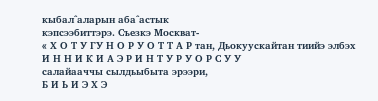кыбал^аларын аба^астык
кэпсээбиттэрэ. Съезкэ Москват-
« Х О Т У ГУ Н О Р У О Т Т А Р тан, Дьокуускайтан тиийэ элбэх
И Н Н И К И А Э Р И Н Т У Р У О Р С У У
салайааччы сылдьыбыта эрээри,
Б И Ь И Э Х Э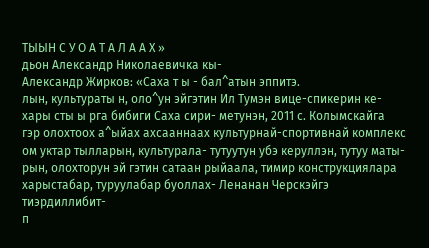ТЫЫН С У О А Т А Л А А Х »
дьон Александр Николаевичка кы-
Александр Жирков: «Саха т ы - бал^атын эппитэ.
лын, культураты н, оло^ун эйгэтин Ил Тумэн вице-спикерин ке-
хары сты ы рга бибиги Саха сири- метунэн, 2011 с. Колымскайга
гэр олохтоох а^ыйах ахсааннаах культурнай-спортивнай комплекс
ом уктар тылларын, культурала- тутуутун убэ керуллэн, тутуу маты-
рын, олохторун эй гэтин сатаан рыйаала, тимир конструкциялара
харыстабар, туруулабар буоллах- Ленанан Черскэйгэ тиэрдиллибит-
п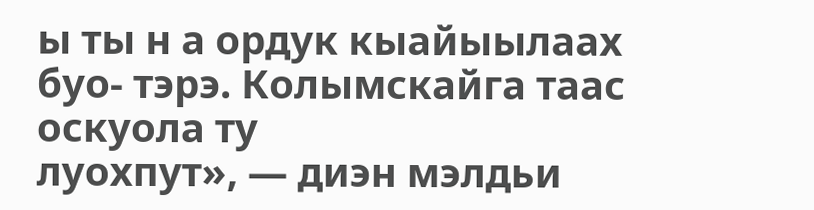ы ты н а ордук кыайыылаах буо- тэрэ. Колымскайга таас оскуола ту
луохпут», — диэн мэлдьи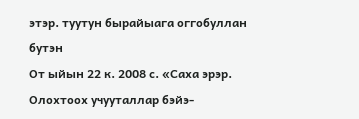этэр. туутун бырайыага оггобуллан бутэн
От ыйын 22 к. 2008 с. «Саха эрэр. Олохтоох учууталлар бэйэ-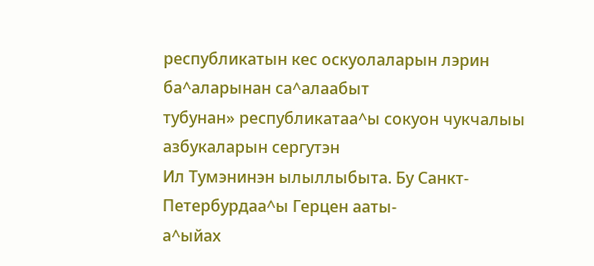республикатын кес оскуолаларын лэрин ба^аларынан са^алаабыт
тубунан» республикатаа^ы сокуон чукчалыы азбукаларын сергутэн
Ил Тумэнинэн ылыллыбыта. Бу Санкт-Петербурдаа^ы Герцен ааты-
а^ыйах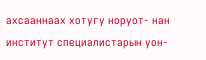ахсааннаах хотугу норуот- нан институт специалистарын уон-